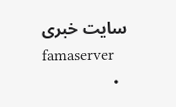سایت خبری
famaserver
  •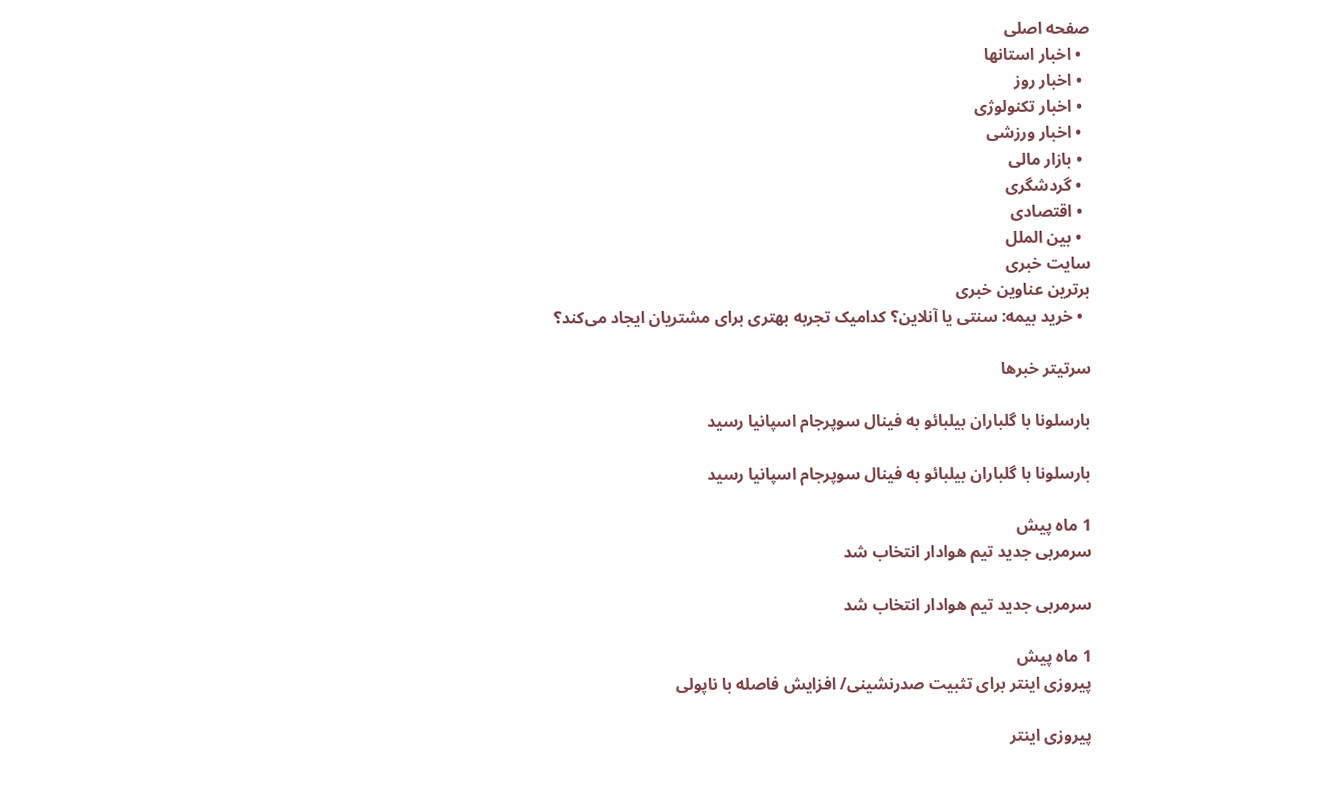صفحه اصلی
  • اخبار استانها
  • اخبار روز
  • اخبار تکنولوژی
  • اخبار ورزشی
  • بازار مالی
  • گردشگری
  • اقتصادی
  • بین الملل
سایت خبری
برترین عناوین خبری
  • خرید بیمه: سنتی یا آنلاین؟ کدامیک تجربه بهتری برای مشتریان ایجاد می‌کند؟

سرتیتر خبرها

بارسلونا با گلباران بیلبائو به فینال سوپرجام اسپانیا رسید

بارسلونا با گلباران بیلبائو به فینال سوپرجام اسپانیا رسید

1 ماه پیش
سرمربی جدید تیم هوادار انتخاب شد

سرمربی جدید تیم هوادار انتخاب شد

1 ماه پیش
پیروزی اینتر برای تثبیت صدرنشینی/ افزایش فاصله با ناپولی

پیروزی اینتر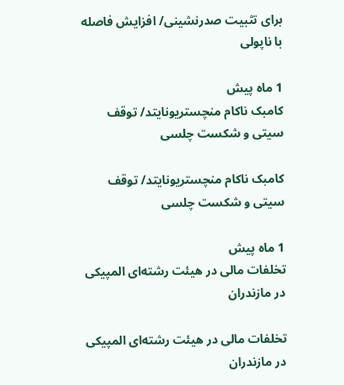برای تثبیت صدرنشینی/ افزایش فاصله با ناپولی

1 ماه پیش
کامبک ناکام منچستریونایتد/ توقف سیتی و شکست چلسی

کامبک ناکام منچستریونایتد/ توقف سیتی و شکست چلسی

1 ماه پیش
تخلفات مالی در هیئت رشته‌ای المپیکی در مازندران

تخلفات مالی در هیئت رشته‌ای المپیکی در مازندران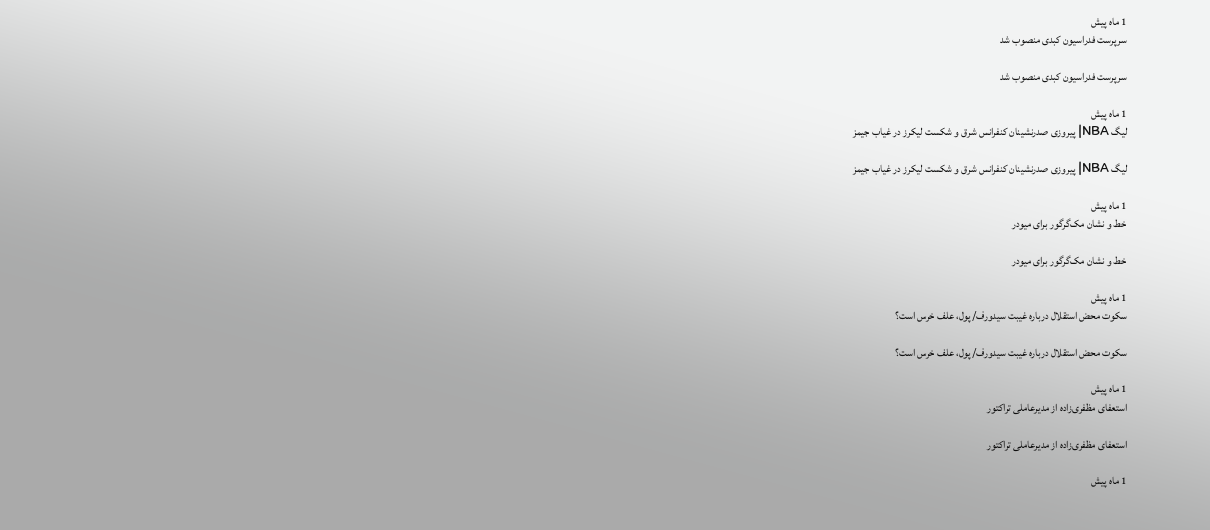1 ماه پیش
سرپرست فدراسیون کبدی منصوب شد

سرپرست فدراسیون کبدی منصوب شد

1 ماه پیش
لیگ NBA| پیروزی صدرنشینان کنفرانس شرق و شکست لیکرز در غیاب جیمز

لیگ NBA| پیروزی صدرنشینان کنفرانس شرق و شکست لیکرز در غیاب جیمز

1 ماه پیش
خط و نشان مک‌گرگور برای میودر

خط و نشان مک‌گرگور برای میودر

1 ماه پیش
سکوت محض استقلال درباره غیبت سیدورف/ پول، علف خرس است؟

سکوت محض استقلال درباره غیبت سیدورف/ پول، علف خرس است؟

1 ماه پیش
استعفای مظفری‌زاده از مدیرعاملی تراکتور

استعفای مظفری‌زاده از مدیرعاملی تراکتور

1 ماه پیش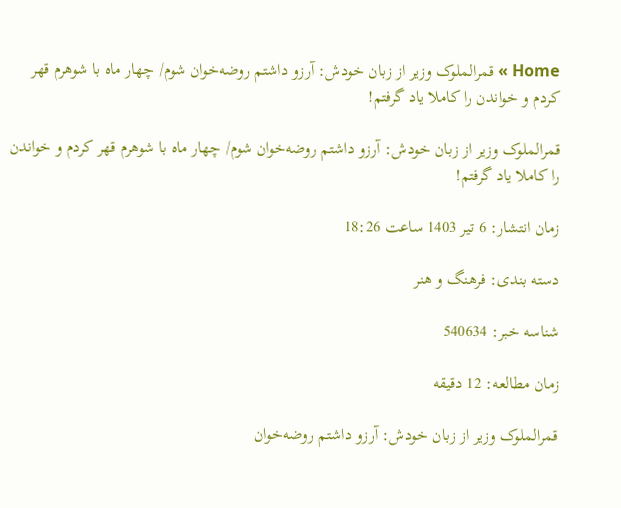Home » قمرالملوک وزیر از زبان خودش: آرزو داشتم روضه‌خوان شوم/ چهار ماه با شوهرم قهر کردم و خواندن را کاملا یاد گرفتم!

قمرالملوک وزیر از زبان خودش: آرزو داشتم روضه‌خوان شوم/ چهار ماه با شوهرم قهر کردم و خواندن را کاملا یاد گرفتم!

زمان انتشار: 6 تیر 1403 ساعت 18:26

دسته بندی: فرهنگ و هنر

شناسه خبر: 540634

زمان مطالعه: 12 دقیقه

قمرالملوک وزیر از زبان خودش: آرزو داشتم روضه‌خوان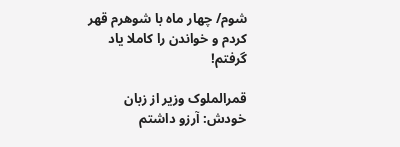شوم/ چهار ماه با شوهرم قهر کردم و خواندن را کاملا یاد گرفتم!

قمرالملوک وزیر از زبان خودش: آرزو داشتم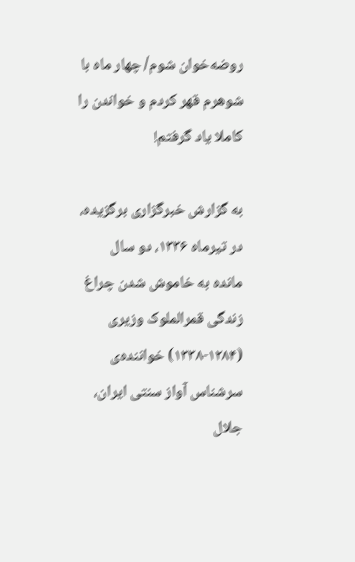روضه‌خوان شوم/ چهار ماه با شوهرم قهر کردم و خواندن را کاملا یاد گرفتم!

به گزارش خبرگزاری برگزیده، در تیرماه ۱۳۳۶، دو سال مانده به خاموش شدن چراغ زندگی قمرالملوک وزیری (۱۲۸۴-۱۳۳۸) خواننده‌ی سرشناس آواز سنتی ایران، جلال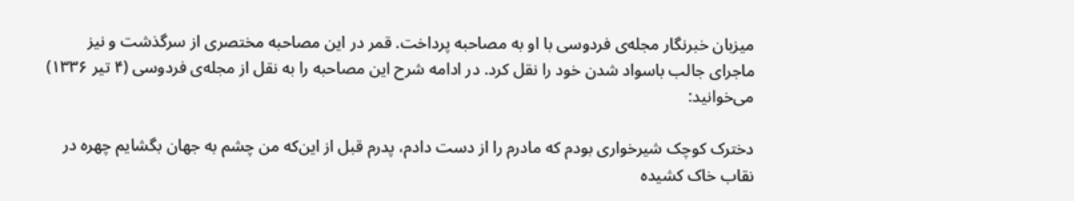میزبان خبرنگار مجله‌ی فردوسی با او به مصاحبه پرداخت. قمر در این مصاحبه مختصری از سرگذشت و نیز ماجرای جالب باسواد شدن خود را نقل کرد. در ادامه شرح این مصاحبه را به نقل از مجله‌ی فردوسی (۴ تیر ۱۳۳۶) می‌خوانید:

دخترک کوچک شیرخواری بودم که مادرم را از دست دادم، پدرم قبل از این‌که من چشم به جهان بگشایم چهره در نقاب خاک کشیده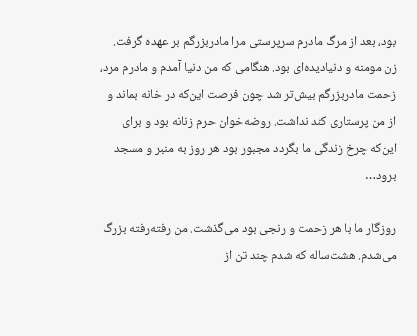بود، بعد از مرگ مادرم سرپرستی مرا مادربزرگم بر عهده گرفت. زن مومنه و دنیادیده‌ای بود. هنگامی که من دنیا آمدم و مادرم مرد، زحمت مادربزرگم بیش‌تر شد چون فرصت این‌که در خانه بماند و از من پرستاری کند نداشت. روضه‌خوان حرم زنانه بود و برای این‌که چرخ زندگی ما بگردد مجبور بود هر روز به منبر و مسجد برود…

روزگار ما با هر زحمت و رنجی بود می‌گذشت. من رفته‌رفته بزرگ می‌شدم. هشت‌ساله که شدم چند تن از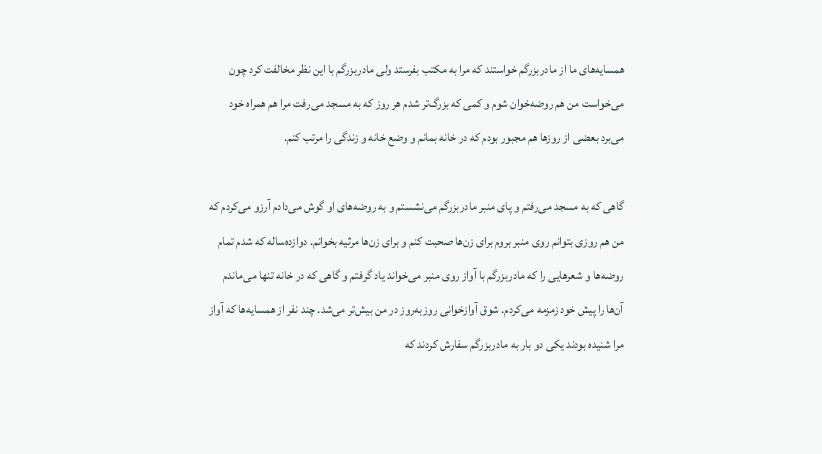همسایه‌های ما از مادربزرگم خواستند که مرا به مکتب بفرستد ولی مادربزرگم با این نظر مخالفت کرد چون می‌خواست من هم روضه‌خوان شوم و کمی که بزرگ‌تر شدم هر روز که به مسجد می‌رفت مرا هم همراه خود می‌برد بعضی از روزها هم مجبور بودم که در خانه بمانم و وضع خانه و زندگی را مرتب کنم.

گاهی که به مسجد می‌رفتم و پای منبر مادربزرگم می‌نشستم و به روضه‌های او گوش می‌دادم آرزو می‌کردم که من هم روزی بتوانم روی منبر بروم برای زن‌ها صحبت کنم و برای زن‌ها مرثیه بخوانم. دوازده‌ساله که شدم تمام روضه‌ها و شعرهایی را که مادربزرگم با آواز روی منبر می‌خواند یاد گرفتم و گاهی که در خانه تنها می‌ماندم آن‌ها را پیش خود زمزمه می‌کردم. شوق آوازخوانی روزبه‌روز در من بیش‌تر می‌شد. چند نفر از همسایه‌ها که آواز مرا شنیده بودند یکی دو بار به مادربزرگم سفارش کردند که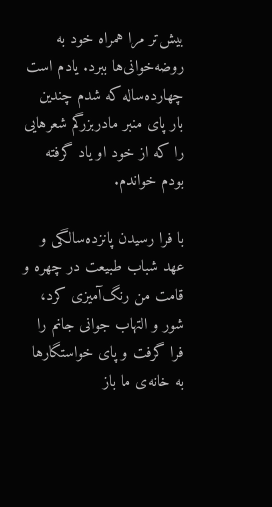بیش‌تر مرا همراه خود به روضه‌خوانی‌ها ببرد. یادم است چهارده‌ساله که شدم چندین بار پای منبر مادربزرگم شعرهایی را که از خود او یاد گرفته بودم خواندم.

با فرا رسیدن پانزده‌سالگی و عهد شباب طبیعت در چهره و قامت من رنگ‌آمیزی کرد، شور و التهاب جوانی جانم را فرا گرفت و پای خواستگارها به خانه‌ی ما باز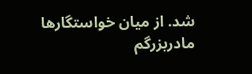شد. از میان خواستگارها مادربزرگم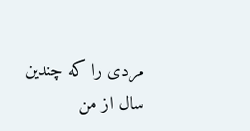مردی را که چندین سال از من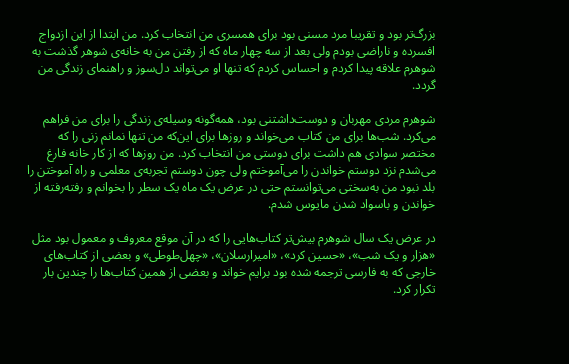بزرگ‌تر بود و تقریبا مرد مسنی بود برای همسری من انتخاب کرد. من ابتدا از این ازدواج افسرده و ناراضی بودم ولی بعد از سه چهار ماه که از رفتن من به خانه‌ی شوهر گذشت به شوهرم علاقه پیدا کردم و احساس کردم که تنها او می‌تواند دل‌سوز و راهنمای زندگی من گردد.

شوهرم مردی مهربان و دوست‌داشتنی بود، همه‌گونه وسیله‌ی زندگی را برای من فراهم می‌کرد. شب‌ها برای من کتاب می‌خواند و روزها برای این‌که من تنها نمانم زنی را که مختصر سوادی هم داشت برای دوستی من انتخاب کرد. من روزها که از کار خانه فارغ می‌شدم نزد دوستم خواندن را می‌آموختم ولی چون دوستم تجربه‌ی معلمی و راه آموختن را بلد نبود من به‌سختی می‌توانستم حتی در عرض یک ماه یک سطر را بخوانم و رفته‌رفته از خواندن و باسواد شدن مایوس شدم.

در عرض یک سال شوهرم بیش‌تر کتاب‌هایی را که در آن موقع معروف و معمول بود مثل «هزار و یک شب»، «حسین کرد»، «امیرارسلان»، «چهل‌طوطی» و بعضی از کتاب‌های خارجی که به فارسی ترجمه شده بود برایم خواند و بعضی از همین کتاب‌ها را چندین بار تکرار کرد.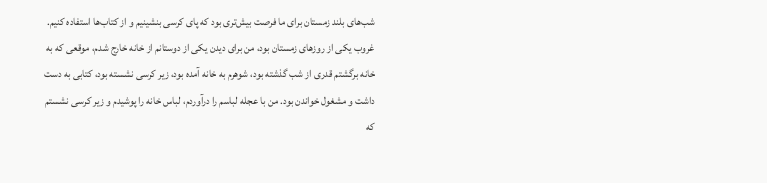شب‌های بلند زمستان برای ما فرصت بیش‌تری بود که پای کرسی بنشینیم و از کتاب‌ها استفاده کنیم. غروب یکی از روزهای زمستان بود، من برای دیدن یکی از دوستانم از خانه خارج شدم، موقعی که به خانه برگشتم قدری از شب گذشته بود، شوهرم به خانه آمده بود، زیر کرسی نشسته بود، کتابی به دست داشت و مشغول خواندن بود. من با عجله لباسم را درآوردم، لباس خانه را پوشیدم و زیر کرسی نشستم که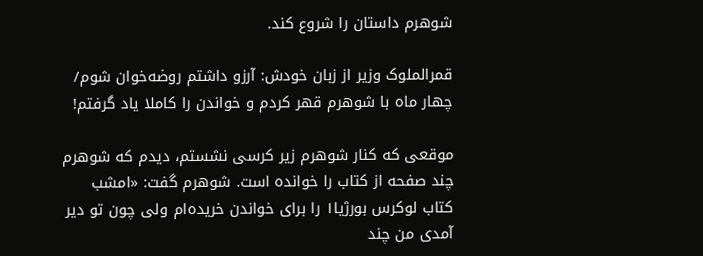شوهرم داستان را شروع کند.

قمرالملوک وزیر از زبان خودش: آرزو داشتم روضه‌خوان شوم/ چهار ماه با شوهرم قهر کردم و خواندن را کاملا یاد گرفتم!

موقعی که کنار شوهرم زیر کرسی نشستم، دیدم که شوهرم چند صفحه از کتاب را خوانده است. شوهرم گفت: «امشب کتاب لوکرس بورژیا۱ را برای خواندن خریده‌ام ولی چون تو دیر آمدی من چند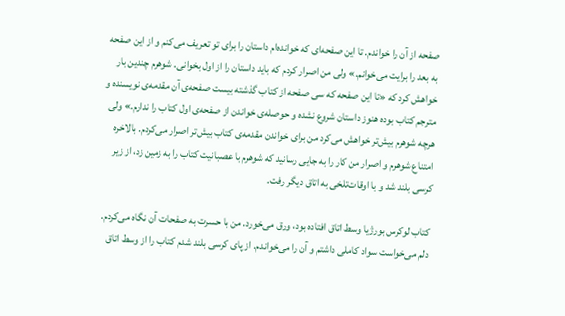صفحه از آن را خواندم. تا این صفحه‌ای که خوانده‌ام داستان را برای تو تعریف می‌کنم و از این صفحه به بعد را برایت می‌خوانم.» ولی من اصرار کردم که باید داستان را از اول بخوانی. شوهرم چندین بار خواهش کرد که «تا این صفحه که سی صفحه از کتاب گذشته بیست صفحه‌ی آن مقدمه‌ی نویسنده و مترجم کتاب بوده هنوز داستان شروع نشده و حوصله‌ی خواندن از صفحه‌ی اول کتاب را ندارم.» ولی هرچه شوهرم بیش‌تر خواهش می‌کرد من برای خواندن مقدمه‌ی کتاب بیش‌تر اصرار می‌کردم. بالاخره امتناع شوهرم و اصرار من کار را به جایی رسانید که شوهرم با عصبانیت کتاب را به زمین زد، از زیر کرسی بلند شد و با اوقات‌تلخی به اتاق دیگر رفت.

کتاب لوکرس بورژیا وسط اتاق افتاده بود، ورق می‌خورد. من با حسرت به صفحات آن نگاه می‌کردم. دلم می‌خواست سواد کاملی داشتم و آن را می‌خواندم. از پای کرسی بلند شدم کتاب را از وسط اتاق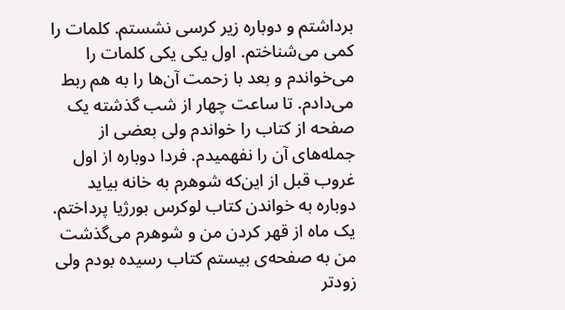برداشتم و دوباره زیر کرسی نشستم. کلمات را کمی می‌شناختم. اول یکی یکی کلمات را می‌خواندم و بعد با زحمت آن‌ها را به هم ربط می‌دادم. تا ساعت چهار از شب گذشته یک صفحه از کتاب را خواندم ولی بعضی از جمله‌های آن را نفهمیدم. فردا دوباره از اول غروب قبل از این‌که شوهرم به خانه بیاید دوباره به خواندن کتاب لوکرس بورژیا پرداختم. یک ماه از قهر کردن من و شوهرم می‌گذشت من به صفحه‌ی بیستم کتاب رسیده بودم ولی زودتر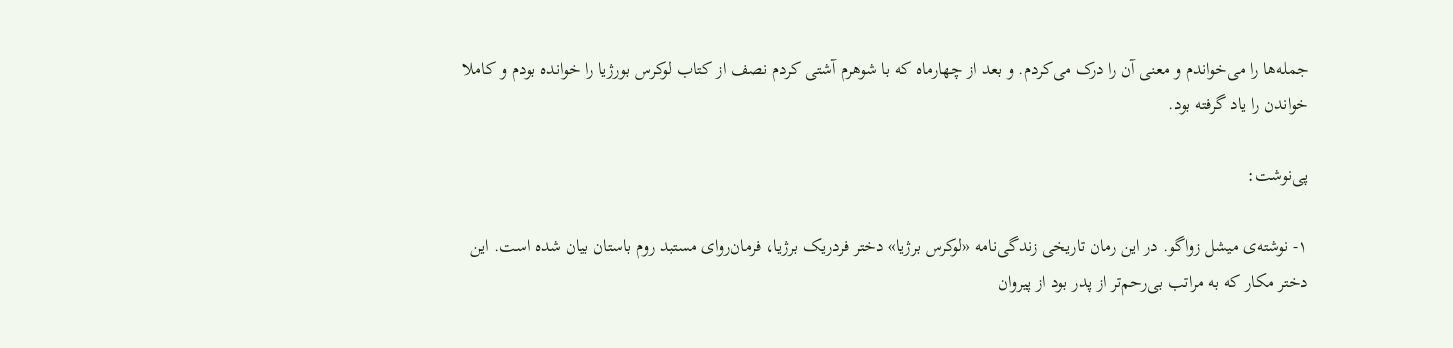جمله‌ها را می‌خواندم و معنی آن را درک می‌کردم. و بعد از چهارماه که با شوهرم آشتی کردم نصف از کتاب لوکرس بورژیا را خوانده بودم و کاملا خواندن را یاد گرفته بود.

پی‌نوشت:

۱- نوشته‌ی میشل زواگو. در این رمان تاریخی زندگی‌نامه «لوکرس برژیا» دختر فردریک برژیا، فرمان‌روای مستبد روم باستان بیان شده است. این دختر مکار که به مراتب بی‌رحم‌تر از پدر بود از پیروان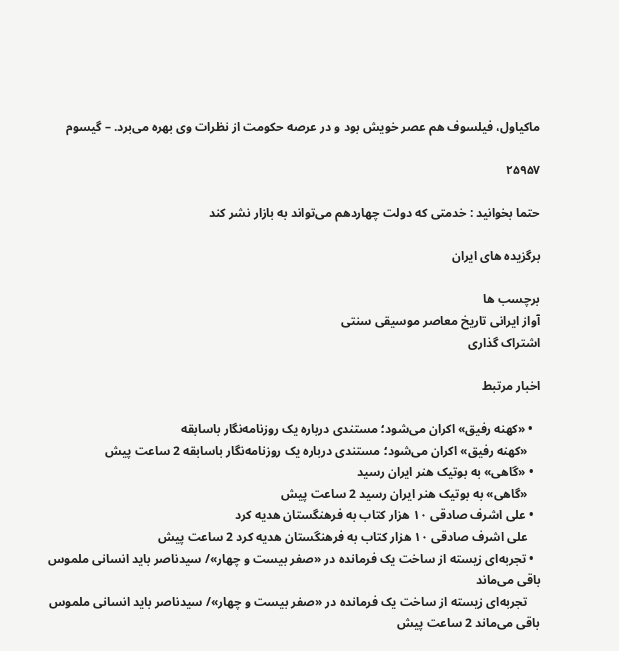ماکیاول، فیلسوف هم عصر خویش بود و در عرصه حکومت از نظرات وی بهره‌ می‌برد. – گیسوم

۲۵۹۵۷

حتما بخوانید : خدمتی که دولت چهاردهم می‌تواند به بازار نشر کند

برگزیده های ایران

برچسب ها
آواز ایرانی تاریخ معاصر موسیقی سنتی
اشتراک گذاری

اخبار مرتبط

  • «کهنه رفیق» اکران می‌شود؛ مستندی درباره یک روزنامه‌نگار باسابقه
    «کهنه رفیق» اکران می‌شود؛ مستندی درباره یک روزنامه‌نگار باسابقه 2 ساعت پیش
  • «گاهی» به بوتیک هنر ایران رسید
    «گاهی» به بوتیک هنر ایران رسید 2 ساعت پیش
  • علی اشرف صادقی ۱۰ هزار کتاب به فرهنگستان هدیه کرد
    علی اشرف صادقی ۱۰ هزار کتاب به فرهنگستان هدیه کرد 2 ساعت پیش
  • تجربه‌ای زیسته از ساخت یک فرمانده در «صفر بیست و چهار»/ سیدناصر باید انسانی ملموس باقی می‌ماند
    تجربه‌ای زیسته از ساخت یک فرمانده در «صفر بیست و چهار»/ سیدناصر باید انسانی ملموس باقی می‌ماند 2 ساعت پیش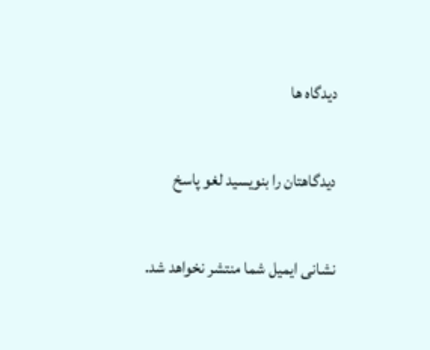دیدگاه ها

دیدگاهتان را بنویسید لغو پاسخ

نشانی ایمیل شما منتشر نخواهد شد.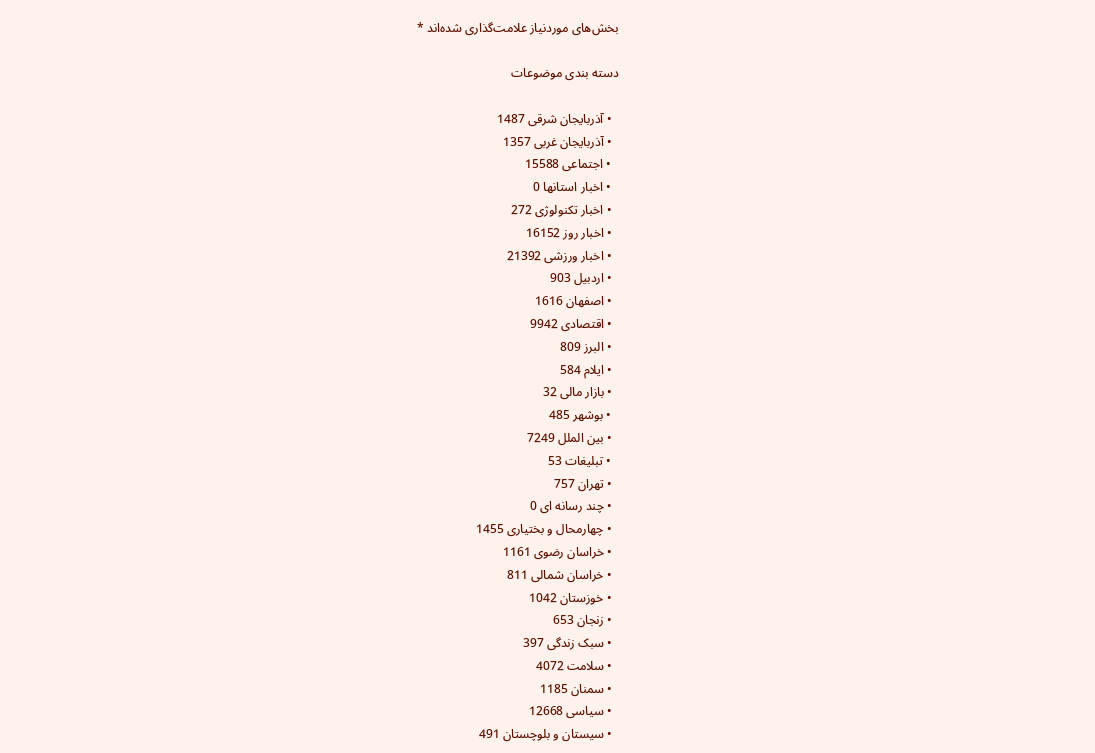بخش‌های موردنیاز علامت‌گذاری شده‌اند *

دسته بندی موضوعات

  • آذربایجان شرقی 1487
  • آذربایجان غربی 1357
  • اجتماعی 15588
  • اخبار استانها 0
  • اخبار تکنولوژی 272
  • اخبار روز 16152
  • اخبار ورزشی 21392
  • اردبیل 903
  • اصفهان 1616
  • اقتصادی 9942
  • البرز 809
  • ایلام 584
  • بازار مالی 32
  • بوشهر 485
  • بین الملل 7249
  • تبلیغات 53
  • تهران 757
  • چند رسانه ای 0
  • چهارمحال و بختیاری 1455
  • خراسان رضوی 1161
  • خراسان شمالی 811
  • خوزستان 1042
  • زنجان 653
  • سبک زندگی 397
  • سلامت 4072
  • سمنان 1185
  • سیاسی 12668
  • سیستان و بلوچستان 491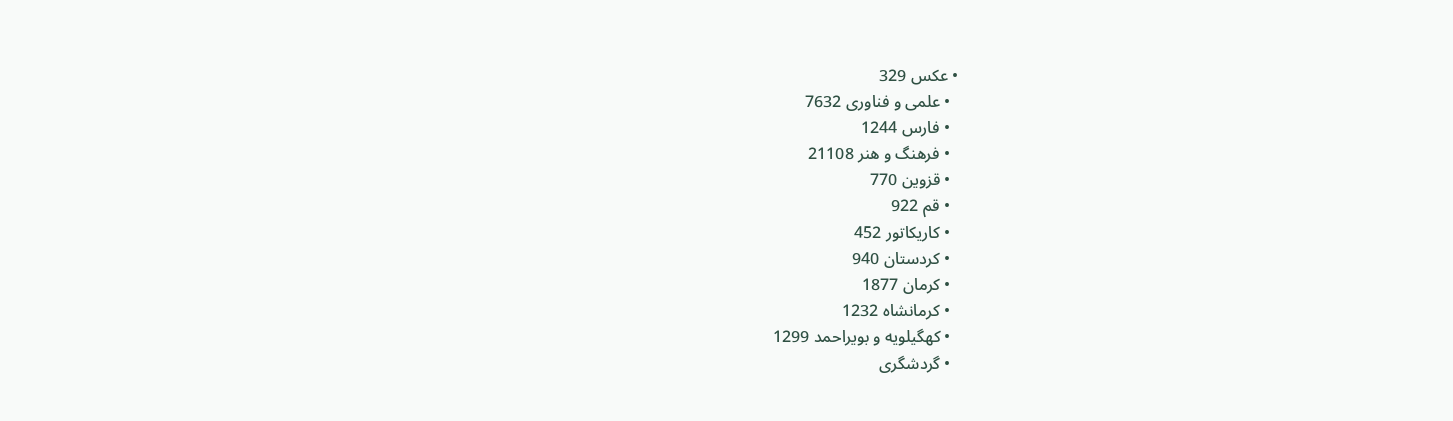• عکس 329
  • علمی و فناوری 7632
  • فارس 1244
  • فرهنگ و هنر 21108
  • قزوین 770
  • قم 922
  • کاریکاتور 452
  • کردستان 940
  • کرمان 1877
  • کرمانشاه 1232
  • کهگیلویه و بویراحمد 1299
  • گردشگری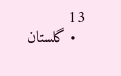13
  • گلستان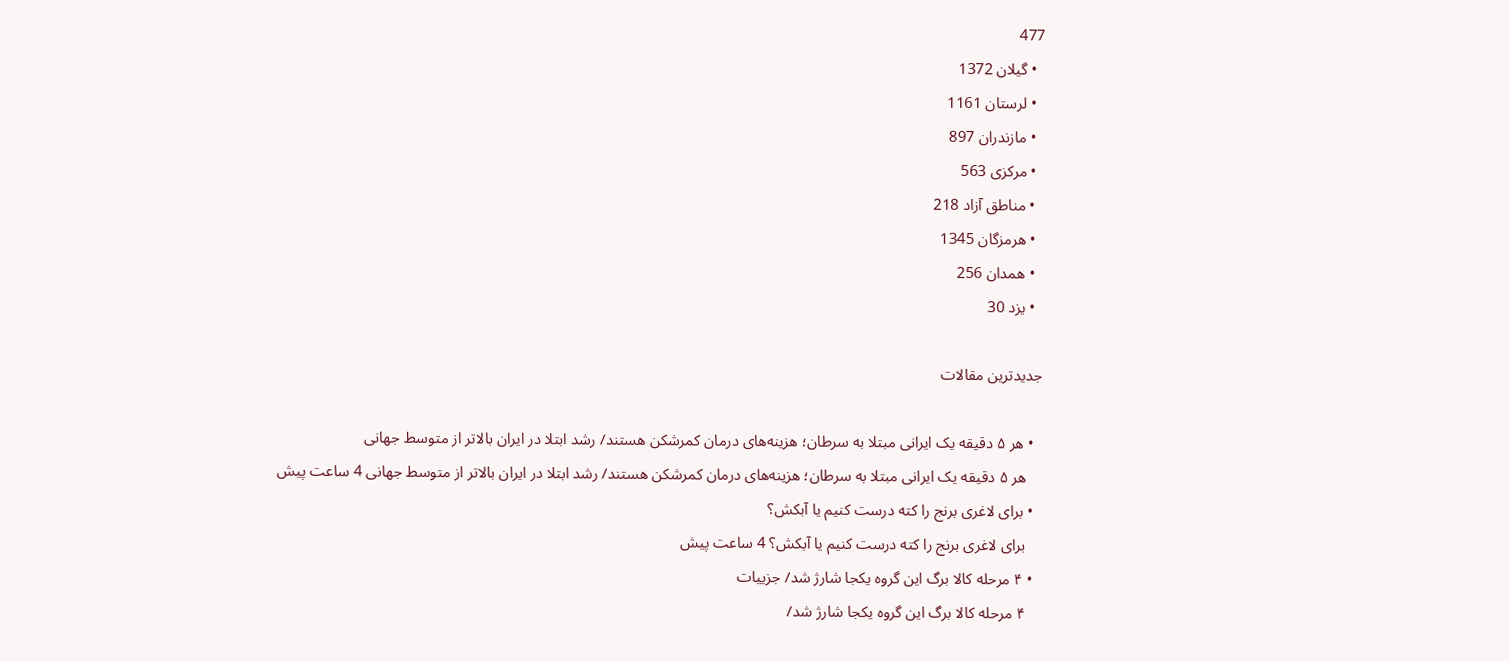477
  • گیلان 1372
  • لرستان 1161
  • مازندران 897
  • مرکزی 563
  • مناطق آزاد 218
  • هرمزگان 1345
  • همدان 256
  • یزد 30

جدیدترین مقالات

  • هر ۵ دقیقه یک ایرانی مبتلا به سرطان؛ هزینه‌های درمان کمرشکن هستند/ رشد ابتلا در ایران بالاتر از متوسط جهانی
    هر ۵ دقیقه یک ایرانی مبتلا به سرطان؛ هزینه‌های درمان کمرشکن هستند/ رشد ابتلا در ایران بالاتر از متوسط جهانی 4 ساعت پیش
  • برای لاغری برنج را کته درست کنیم یا آبکش؟
    برای لاغری برنج را کته درست کنیم یا آبکش؟ 4 ساعت پیش
  • ۴ مرحله کالا برگ این گروه یکجا شارژ شد/ جزییات
    ۴ مرحله کالا برگ این گروه یکجا شارژ شد/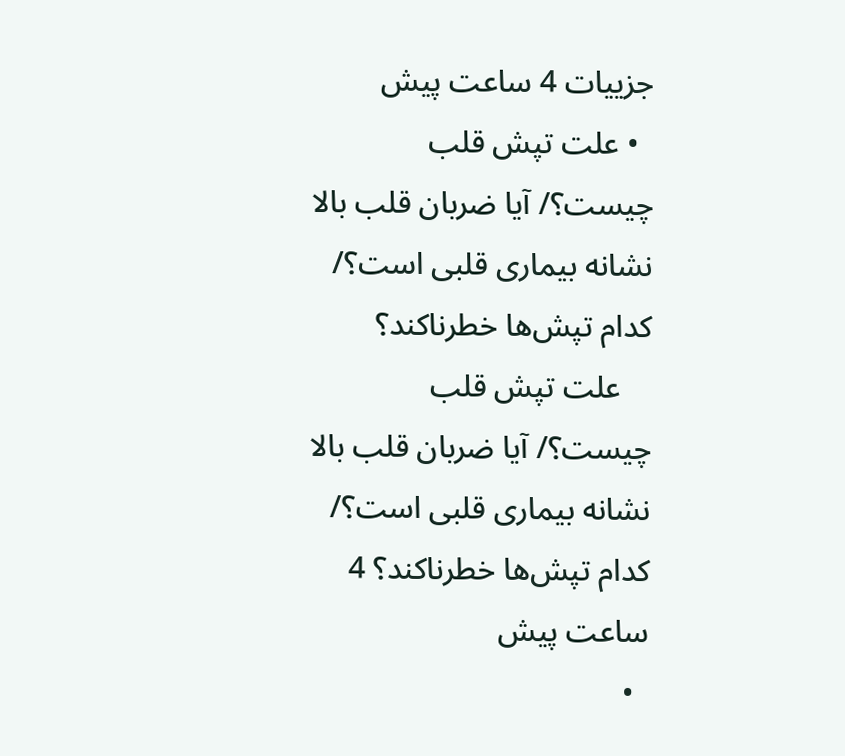جزییات 4 ساعت پیش
  • علت تپش قلب چیست؟/ آیا ضربان قلب بالا نشانه بیماری قلبی است؟/ کدام تپش‌ها خطرناکند؟
    علت تپش قلب چیست؟/ آیا ضربان قلب بالا نشانه بیماری قلبی است؟/ کدام تپش‌ها خطرناکند؟ 4 ساعت پیش
  •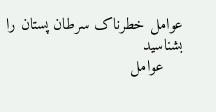عوامل خطرناک سرطان پستان را بشناسید
    عوامل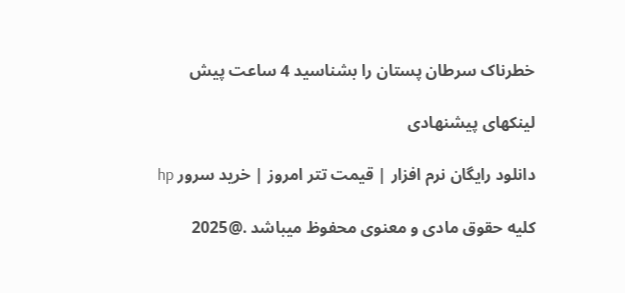خطرناک سرطان پستان را بشناسید 4 ساعت پیش

لینکهای پیشنهادی

دانلود رایگان نرم افزار | قیمت تتر امروز | خرید سرور hp

کلیه حقوق مادی و معنوی محفوظ میباشد .@2025